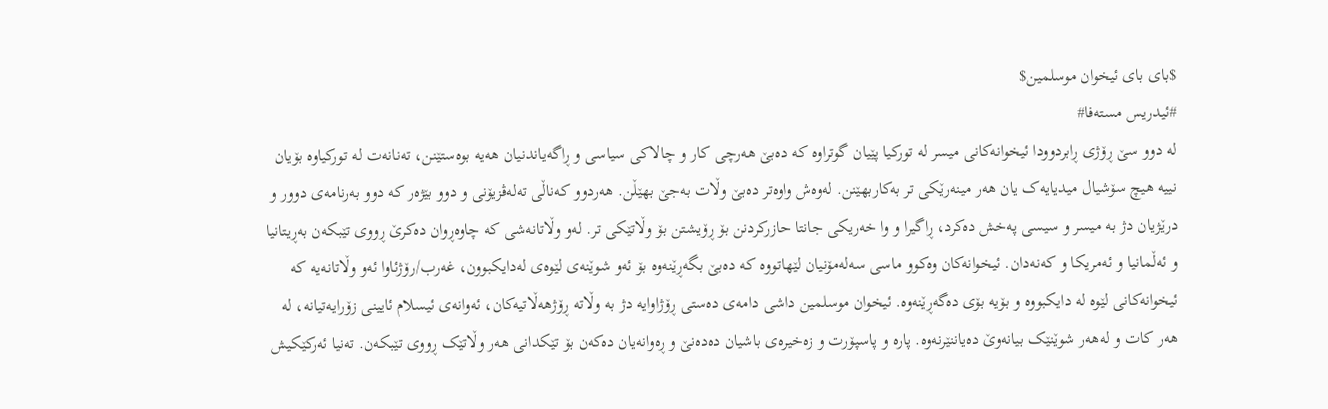$بای بای ئیخوان موسلمین$
#ئیدریس مستەفا#
لە دوو سێ ڕۆژی ڕابردوودا ئیخوانەکانی میسر لە تورکیا پێیان گوتراوە کە دەبێ هەرچی کار و چالاکی سیاسی و ڕاگەیاندنیان هەیە بوەستێنن، تەنانەت لە تورکیاوە بۆیان نییە هیچ سۆشیال میدیایەک یان هەر مینەرێکی تر بەکاربهێنن. لەوەش واوەتر دەبێ وڵات بەجێ بهێڵن. هەردوو کەناڵی تەلەڤزیۆنی و دوو بێژەر کە دوو بەرنامەی دوور و درێژیان دژ بە میسر و سیسی پەخش دەکرد، ڕاگیرا و وا خەریکی جانتا حازرکردنن بۆ ڕۆیشتن بۆ وڵاتێکی تر. لەو وڵاتانەشی کە چاوەڕوان دەکرێ ڕووی تێبکەن بەڕیتانیا و ئەڵمانیا و ئەمریکا و کەنەدان. ئیخوانەکان وەکوو ماسی سەلەمۆنیان لێهاتووە کە دەبێ بگەڕێنەوە بۆ ئەو شوێنەی لێوەی لەدایکبوون، غەرب/رۆژئاوا ئەو وڵاتانەیە کە ئیخوانەکانی لێوە لە دایکبووە و بۆیە بۆی دەگەڕێنەوە. ئیخوان موسلمین داشی دامەی دەستی ڕۆژاوایە دژ بە وڵاتە ڕۆژهەڵاتیەکان، ئەوانەی ئیسلام ئایینی زۆرایەتیانە، لە هەر کات و لەهەر شوێنێک بیانەوێ دەیاننێرنەوە. پارە و پاسپۆرت و زەخیرەی باشیان دەدەنێ و ڕەوانەیان دەکەن بۆ تێکدانی هەر وڵاتێک ڕووی تێبکەن. تەنیا ئەرکێکیش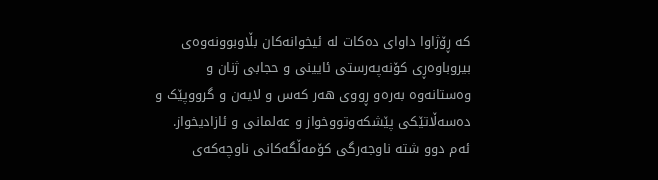کە ڕۆژاوا داوای دەکات لە ئیخوانەکان بڵاوبوونەوەی بیروباوەڕی کۆنەپەرستی ئایینی و حجابی ژنان و وەستانەوە بەرەو ڕووی هەر کەس و لایەن و گرووپێک و دەسەڵاتێکی پێشکەوتووخواز و عەلمانی و ئازادیخواز. ئەم دوو شتە ناوجەرگی کۆمەڵگەکانی ناوچەکەی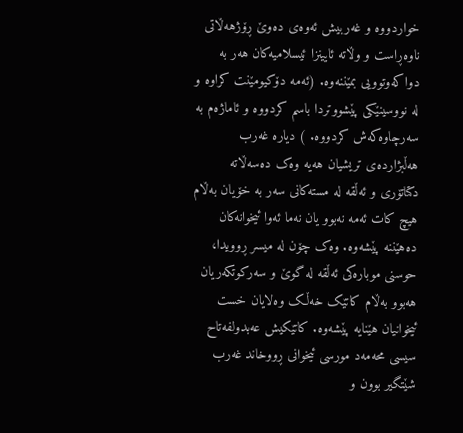خواردووە و غەربیش ئەوەی دەوێ ڕۆژهەڵاتی ناوەڕاست و وڵاتە ئایینزا ئیسلامیەکان هەر بە دواکەوتوویی بمێننەوە. (ئەمە دۆکیومێنت کراوە و لە نووسینێکی پێشووتردا باسم کردووە و ئاماژەم بە سەرچاوەکەش کردووە. ) دیارە غەرب هەڵبژاردەی تریشیان هەیە وەک دەسەڵاتە دکتاتۆری و ئەڵقە لە مستەکانی سەر بە خۆیان بەڵام هیچ کات ئەمە نەبوو یان نەما ئەوا ئیخوانەکان دەهێننە پێشەوە. وەک چۆن لە میسر ڕوویدا، حوسنی موبارەکی ئەڵقە لە گوێ و سەرکوتکەریان هەبوو بەڵام کاتێک خەڵک وەلایان خست ئیخوانیان هێنایە پێشەوە. کاتێکیش عەبدولفەتاح سیسی محەمەد مورسی ئیخوانی ڕووخاند غەرب شێتگیر بوون و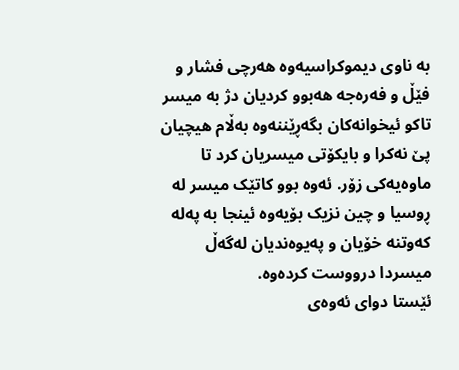بە ناوی دیموکراسیەوە هەرچی فشار و فێڵ و فەرەجە هەبوو کردیان دژ بە میسر تاکو ئیخوانەکان بگەڕێننەوە بەڵام هیچیان پێ نەکرا و بایکۆتی میسریان کرد تا ماوەیەکی زۆر. ئەوە بوو کاتێک میسر لە ڕوسیا و چین نزیک بۆیەوە ئینجا بە پەلە کەوتنە خۆیان و پەیوەندیان لەگەڵ میسردا درووست کردەوە.
ئێستا دوای ئەوەی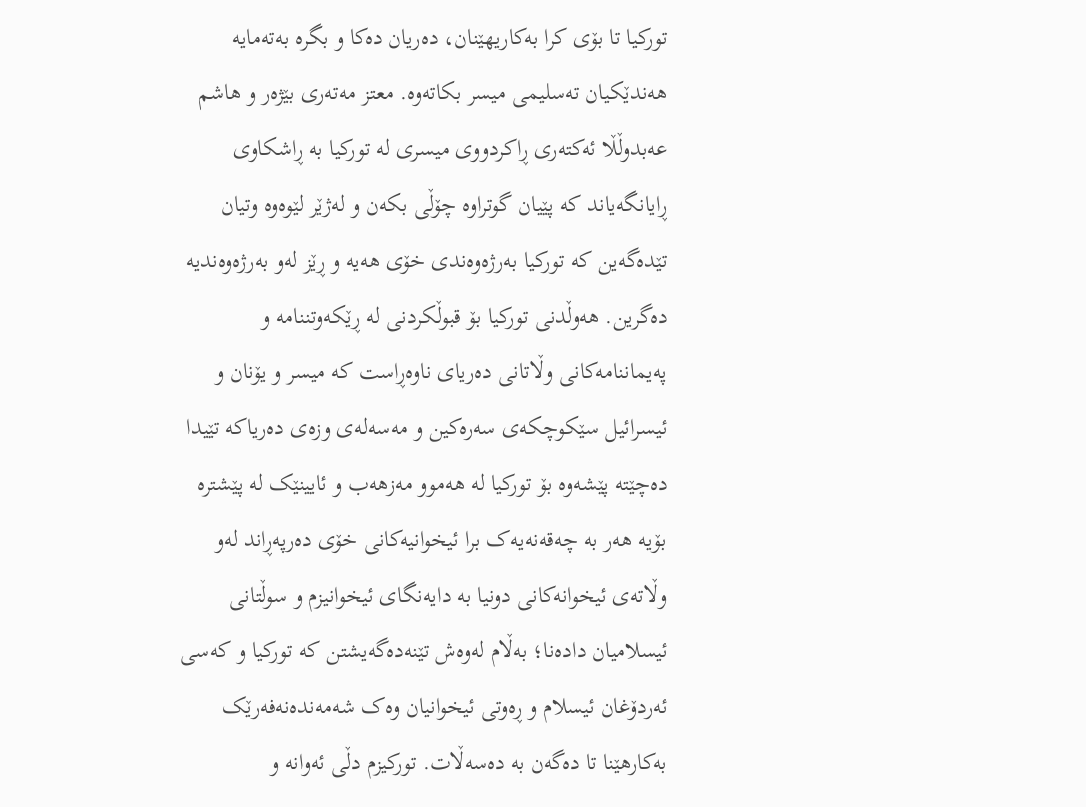تورکیا تا بۆی کرا بەکاریهێنان، دەریان دەکا و بگرە بەتەمایە هەندێکیان تەسلیمی میسر بکاتەوە. معتز مەتەری بێژەر و هاشم عەبدوڵڵا ئەکتەری ڕاکردووی میسری لە تورکیا بە ڕاشکاوی ڕایانگەیاند کە پێیان گوتراوە چۆڵی بکەن و لەژێر لێوەوە وتیان تێدەگەین کە تورکیا بەرژەوەندی خۆی هەیە و ڕێز لەو بەرژەوەندیە دەگرین. هەوڵدنی تورکیا بۆ قبوڵکردنی لە ڕێکەوتننامە و پەیماننامەکانی وڵاتانی دەریای ناوەڕاست کە میسر و یۆنان و ئیسرائیل سێکوچکەی سەرەکین و مەسەلەی وزەی دەریاکە تێیدا دەچێتە پێشەوە بۆ تورکیا لە هەموو مەزهەب و ئایینێک لە پێشترە بۆیە هەر بە چەقەنەیەک برا ئیخوانیەکانی خۆی دەرپەڕاند لەو وڵاتەی ئیخوانەکانی دونیا بە دایەنگای ئیخوانیزم و سوڵتانی ئیسلامیان دادەنا؛ بەڵام لەوەش تێنەدەگەیشتن کە تورکیا و کەسی ئەردۆغان ئیسلام و ڕەوتی ئیخوانیان وەک شەمەندەنەفەرێک بەکارهێنا تا دەگەن بە دەسەڵات. تورکیزم دڵی ئەوانە و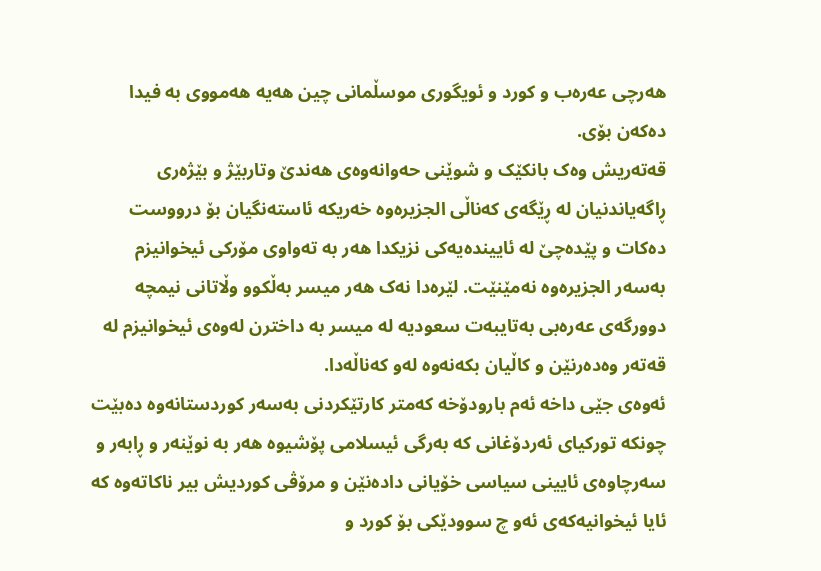هەرچی عەرەب و کورد و ئویگوری موسڵمانی چین هەیە هەمووی بە فیدا دەکەن بۆی.
قەتەریش وەک بانکێک و شوێنی حەوانەوەی هەندێ وتاربێژ و بێژەری ڕاگەیاندنیان لە ڕێگەی کەناڵی الجزیرەوە خەریکە ئاستەنگیان بۆ درووست دەکات و پێدەچێ لە ئاییندەیەکی نزیکدا هەر بە تەواوی مۆرکی ئیخوانیزم بەسەر الجزیرەوە نەمێنێت. لێرەدا نەک هەر میسر بەڵکوو وڵاتانی نیمچە دوورگەی عەرەبی بەتایبەت سعودیە لە میسر بە داخترن لەوەی ئیخوانیزم لە قەتەر وەدەرنێن و کاڵیان بکەنەوە لەو کەناڵەدا.
ئەوەی جێی داخە ئەم بارودۆخە کەمتر کارتێکردنی بەسەر کوردستانەوە دەبێت چونکە تورکیای ئەردۆغانی کە بەرگی ئیسلامی پۆشیوە هەر بە نوێنەر و ڕابەر و سەرچاوەی ئایینی سیاسی خۆیانی دادەنێن و مرۆڤی کوردیش بیر ناکاتەوە کە ئایا ئیخوانیەکەی ئەو چ سوودێکی بۆ کورد و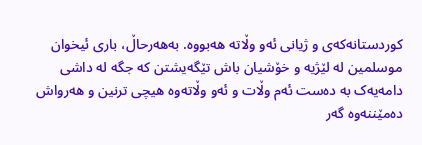کوردستانەکەی و ژیانی ئەو وڵاتە هەبووە. بەهەرحاڵ، باری ئیخوان موسلمین لە لێژیە و خۆشیان باش تێگەیشتن کە جگە لە داشی دامەیەک بە دەست ئەم وڵات و ئەو وڵاتەوە هیچی ترنین و هەرواش دەمێننەوە گەر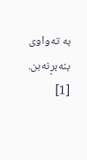بە تەواوی بنەبڕنەبن. [1]